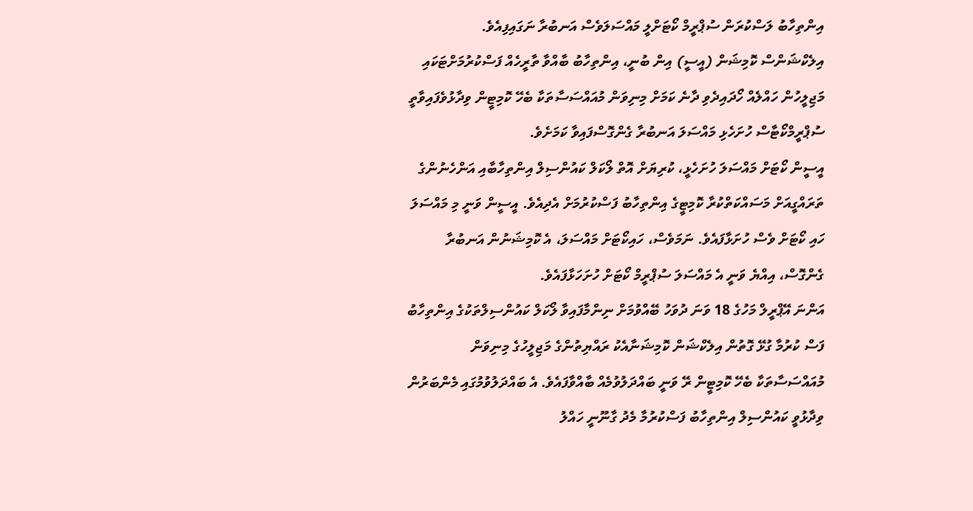އިންތިހާބު ލަސްކުރަން ސުޕްރީމް ކޯޓަށްލީ މައްސަލަވެސް އަނބުރާ ނަގައިފިއެވެ.
އިލެކްޝަންސް ކޮމިޝަން (އީސީ) އިން ބުނީ، އިންތިހާބު ބާއްވާ ތާރީހެއް ފަސްކުރުމަށްޓަކައި މަޖިލީހުން ހައްލެއް ހޯދައިދެވި ދާނެ ކަމަށް މިނިވަން މުއައްސަސާތަކާ ބެހޭ ކޮމިޓީން ވިދާޅުވެފައިވާތީ ސުޕްރީމްކޯޓާސް ހުށަހެޅި މައްސަލަ އަނބުރާ ގެންގޮސްފައިވާ ކަމަށެވެ.
އީސީން ކޯޓަށް މައްސަލަ ހުށަހެޅީ، ކުރިޔަށް އޮތް ލޯކަލް ކައުންސިލް އިންތިހާބާއި އަންހެނުންގެ ތަރައްގީއަށް މަސައްކަތްކުރާ ކޮމިޓީގެ އިންތިހާބު ފަސްކުރުމަށް އެދިއެވެ. އީސީން ވަނީ މި މައްސަލަ ހައި ކޯޓަށް ވެސް ހުށަޅާފައެވެ. ނަމަވެސް، ހައިކޯޓަށް މައްސަލަ، އެ ކޮމިޝަނުން އަނބުރާ ގެންގޮސް، އިއްޔެ ވަނީ އެ މައްސަލަ ސުޕްރީމް ކޯޓަށް ހުށަހަޅާފައެވެ.
އަންނަ އޭޕްރީލް މަހުގެ 18 ވަނަ ދުވަހު ބޭއްވުމަށް ނިންމާފައިވާ ލޯކަލް ކައުންސިލްތަކުގެ އިންތިހާބު ފަސް ކުރުމާ ގުޅޭ ގޮތުން އިލެކްޝަން ކޮމިޝަނާއެކު ރައްޔިތުންގެ މަޖިލީހުގެ މިނިވަން މުއައްސަސާތަކާ ބެހޭ ކޮމިޓީން ރޭ ވަނީ ބައްދަލުވުމެއް ބާއްވާފައެވެ. އެ ބައްދަލުވުމުގައި މެންބަރުން ވިދާޅުވީ ކައުންސިލް އިންތިހާބު ފަސްކުރުމާ މެދު ގާނޫނީ ހައްލު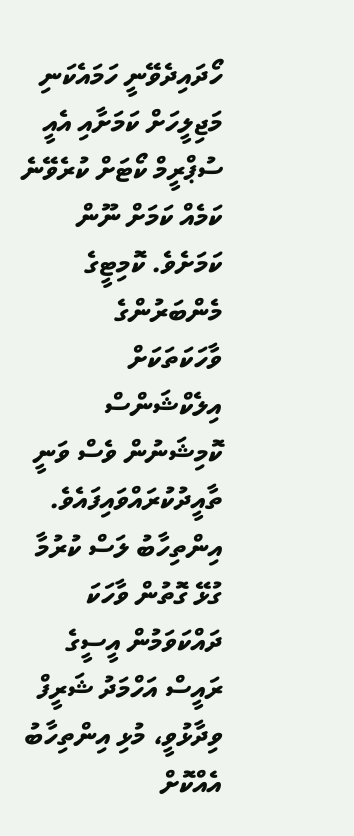ހޯދައިދެވޭނީ ހަމައެކަނި މަޖިލީހަށް ކަމަށާއި އެއީ ސުޕްރީމް ކޯޓަށް ކުރެވޭނެ ކަމެއް ކަމަށް ނޫން ކަމަށެވެ. ކޮމިޓީގެ މެންބަރުންގެ ވާހަކަތަކަށް އިލެކްޝަންސް ކޮމިޝަނުން ވެސް ވަނީ ތާއީދުކުރައްވައިފައެވެ.
އިންތިހާބު ލަސް ކުރުމާ ގުޅޭ ގޮތުން ވާހަކަ ދައްކަވަމުން އީސީގެ ރައީސް އަހްމަދު ޝަރީފް ވިދާޅުވީ، މުޅި އިންތިހާބު އެއްކޮށް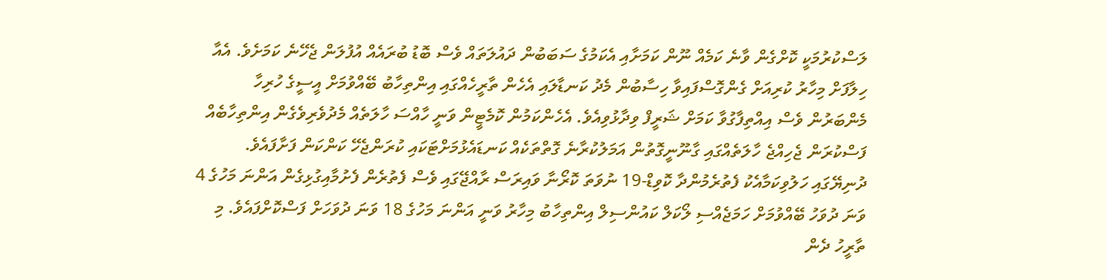ލަސްކުރުމަކީ ކޮށްގެން ވާނެ ކަމެއް ނޫން ކަމަށާއި އެކަމުގެ ސަބަބުން ދައުލަތައް ވެސް ބޮޑު ބުރައެއް އުފުލަން ޖެހޭނެ ކަމަށެވެ. އެއާ ހިލާފަށް މިހާރު ކުރިއަށް ގެންގޮސްފައިވާ ހިސާބުން މެދު ކަނޑާލައި އެހެން ތާރީހެއްގައި އިންތިހާބު ބޭއްވުމަށް އީސީގެ ހުރިހާ މެންބަރުން ވެސް އިއްތިފާގުވާ ކަމަށް ޝަރީފް ވިދާޅުވިއެވެ. އެހެންކަމުން ކޮމެޓީން ވަނީ ހާއްސަ ހާލަތެއް މެދުވެރިވެގެން އިންތިހާބެއް ފަސްކުރަން ޖެހިއްޖެ ހާލަތެއްގައި ގާނޫނީގޮތުން އަމަލުކުރާނެ ގޮތްތަކެއް ކަނޑައެޅުމަށްޓަކައި ކުރަންޖެހޭ ކަންކަން ފަށާފައެވެ.
ދުނިޔޭގައި ހަލުވިކަމާއެކު ފެތުރެމުންދާ ކޮވިޑް-19 ނުވަތަ ކޮރޯނާ ވައިރަސް ރާއްޖޭގައި ވެސް ފެތުރެން ފެށުމާއިގުޅިގެން އަންނަ މަހުގެ 4 ވަނަ ދުވަހު ބޭއްވުމަށް ހަމަޖެއްސި ލޯކަލް ކައުންސިލް އިންތިހާބު މިހާރު ވަނީ އަންނަ މަހުގެ 18 ވަނަ ދުވަހަށް ފަސްކޮށްފައެވެ. މި ތާރީހު ދެން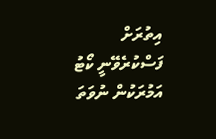އިތުރަށް ފަސްކުރެވޭނީ ކޯޓު އަމުރަކުން ނުވަތަ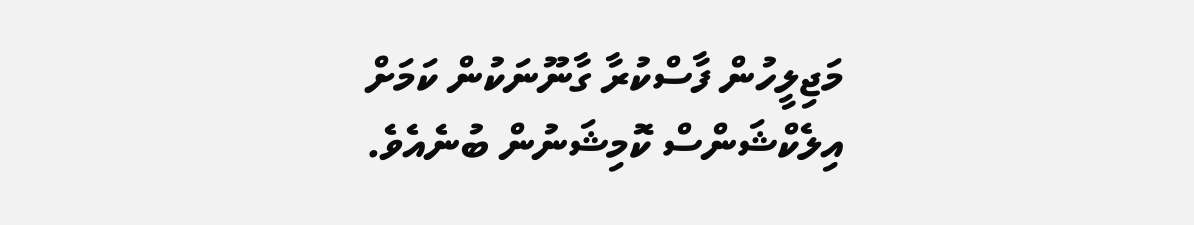މަޖިލީހުން ފާސްކުރާ ގާނޫނަކުން ކަމަށް އިލެކްޝަންސް ކޮމިޝަނުން ބުނެއެވެ.